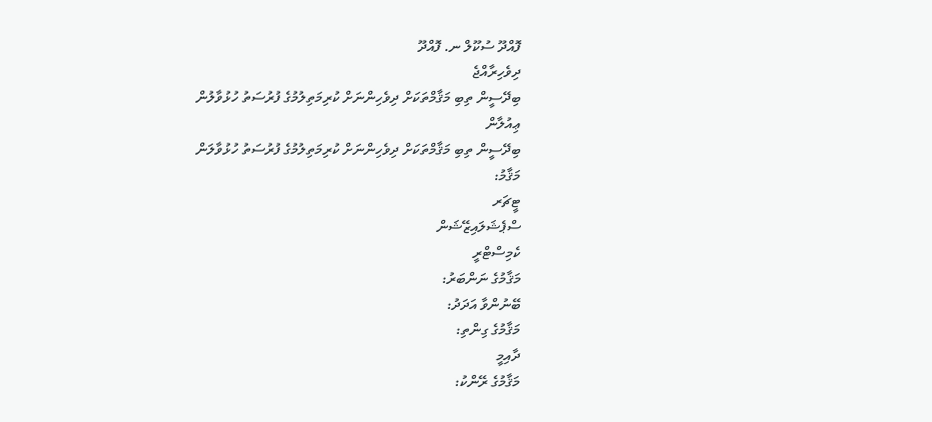ފޮއްދޫ ސުކޫލް ނ. ފޮއްދޫ
ދިވެހިރާއްޖެ
ބިދޭސީން ތިބި މަޤާމްތަކަށް ދިވެހިންނަށް ކުރިމަތިލުމުގެ ފުރުސަތު ހުޅުވާލުން
ޢިއުލާން
ބިދޭސީން ތިބި މަޤާމްތަކަށް ދިވެހިންނަށް ކުރިމަތިލުމުގެ ފުރުސަތު ހުޅުވާލަން
މަޤާމު:
ޓީޗަރ
ސްޕެޝަލައިޒޭޝަން
ކެމިސްޓްރީ
މަޤާމުގެ ނަންބަރު:
ބޭނުންވާ އަދަދު:
މަޤާމުގެ ގިންތި:
ދާއިމީ
މަޤާމުގެ ރޭންކު: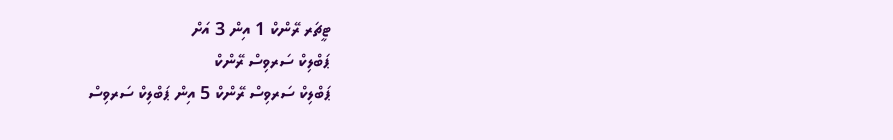ޓީޗަރ ރޭންކް 1 އިން 3 އަށް
ޕަބްލިކް ސަރވިސް ރޭންކް
ޕަބްލިކް ސަރވިސް ރޭންކް 5 އިން ޕަބްލިކް ސަރވިސް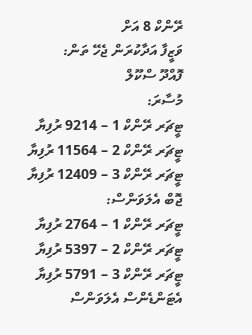ރޭންކް 8 އަށް
ވަޒީފާ އަދާކުރަން ޖެހޭ ތަން:
ފޮއްދޫ ސްކޫލް
މުސާރަ:
ޓީޗަރ ރޭންކް 1 – 9214 ރުފިޔާ
ޓީޗަރ ރޭންކް 2 – 11564 ރުފިޔާ
ޓީޗަރ ރޭންކް 3 – 12409 ރުފިޔާ
ޖޮބް އެލަވަންސް:
ޓީޗަރ ރޭންކް 1 – 2764 ރުފިޔާ
ޓީޗަރ ރޭންކް 2 – 5397 ރުފިޔާ
ޓީޗަރ ރޭންކް 3 – 5791 ރުފިޔާ
އެޓަންޑެންސް އެލަވަންސް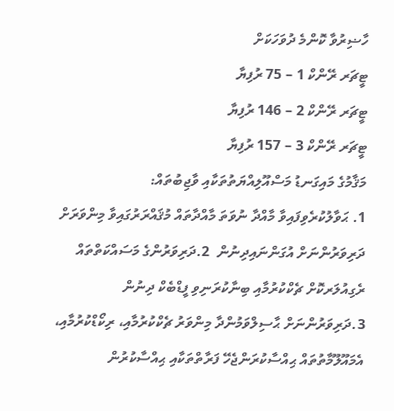ހާޟިރުވާ ކޮންމެ ދުވަހަކަށް
ޓީޗަރ ރޭންކް 1 – 75 ރުފިޔާ
ޓީޗަރ ރޭންކް 2 – 146 ރުފިޔާ
ޓީޗަރ ރޭންކް 3 – 157 ރުފިޔާ
މަޤާމުގެ މައިގަނޑު މަސްއޫލިއްޔަތުތަކާއި ވާޖިބުތައް:
1. ޙަވާލުކުރެވިފައިވާ މާއްދާ ނުވަތަ މާއްދާތައް މުޤައްރަރުގައިވާ މިންވަރަށް ދަރިވަރުންނަށް އުގަންނައިދިނުން  2.ދަރިވަރުންގެ މަސައްކަތްތައް ރެގިއުލަރކޮށް ޗެކްކުރުމާއި ބިނާކުރަނިވި ފީޑްބެކް ދިނުން
3.ދަރިވަރުންނަށް ޙާސިލްވަމުންދާ މިންވަރު ޗެކްކުރުމާއި، ރިކޯޑްކުރުމާއި، އެމައޫލޫމާތުތައް ޙިއްސާކުރަންޖެހޭ ފަރާތްތަކާއި ޙިއްސާކުރުން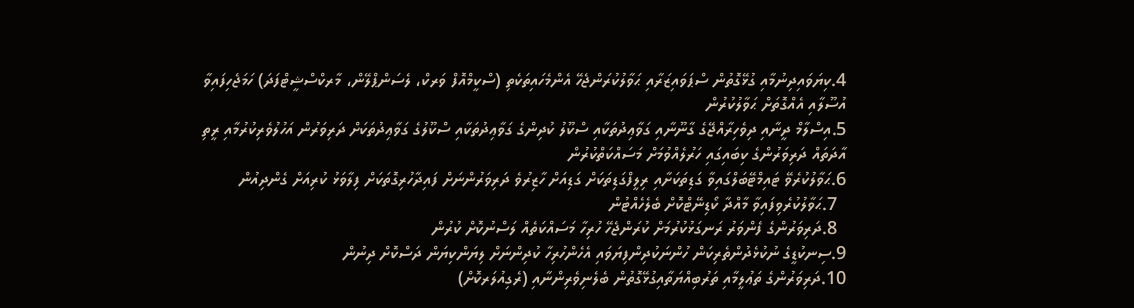4.ކިޔަވައިދިނުމާއި ގުޅޭގޮތުން ސްޕަވައިޒަރާއި ޙަވާލުކުރަންޖެހޭ އެންމެހައިތަކެތި (ސްކީމްއޮފް ވަރކް، ލެސަންޕްލޭން، މާރކްސްޝީޓްފަދަ) ހަމަޖެހިފައިވާ އުސޫލާއި އެއްގޮތަށް ޙަވާލުކުރުން
5.އިސްލާމް ދީނާއި ދިވެހިރާއްޖޭގެ ގާނޫނާއި ގަވާޢިދުތަކާއި ސްކޫލު ކުދިންގެ ގަވާޢިދުތަކާއި ސްކޫލުގެ ގަވާޢިދުތަކަށް ދަރިވަރުން އަހުލުވެރިކުރުމާއި ރީތި އާދަތައް ދަރިވަރުންގެ ކިބައިގައި ހަރުލެއްވުމަށް މަސައްކަތްކުރުން
6.ޙަވާލުކުރެވޭ ޓައިމްޓޭބަލްގައިވާ ގަޑިތަކަށާއި ރިލީފްގަޑިތަކަށް ގަޑިއަށް ހާޒިރުވެ ދަރިވަރުންނަށް ފައިދާހުރިގޮތަކަށް ފިލާވަޅު ކުރިއަށް ގެންދިއުން
  7.ޙަވާލުކުރެވިފައިވާ މާއްދާ ކޯޑިނޭޓްކޮށް ބެލެހެއްޓުން
  8.ދަރިވަރުންގެ ފެންވަރު ރަނގަޅުކުރުމަށް ކުރަންޖެހޭ ހުރިހާ މަސައްކަތެއް ލަސްނުކޮށް ކުރުން
9.ސިނކުޑީގެ ނުކުޅެދުންތެރިކަން ހުންނަކުދިންފިޔަވައި އެހެންހުރިހާ ކުދިންނަށް ލިޔަންކިޔަން ދަސްކޮށް ދިނުން
10.ދަރިވަރުންގެ ތަޢުލީމާއި ތަރުބިއްޔަތާއިގުޅޭގޮތުން ބެލެނިވެރިންނާއި (ރެގިއުލަރކޮށް)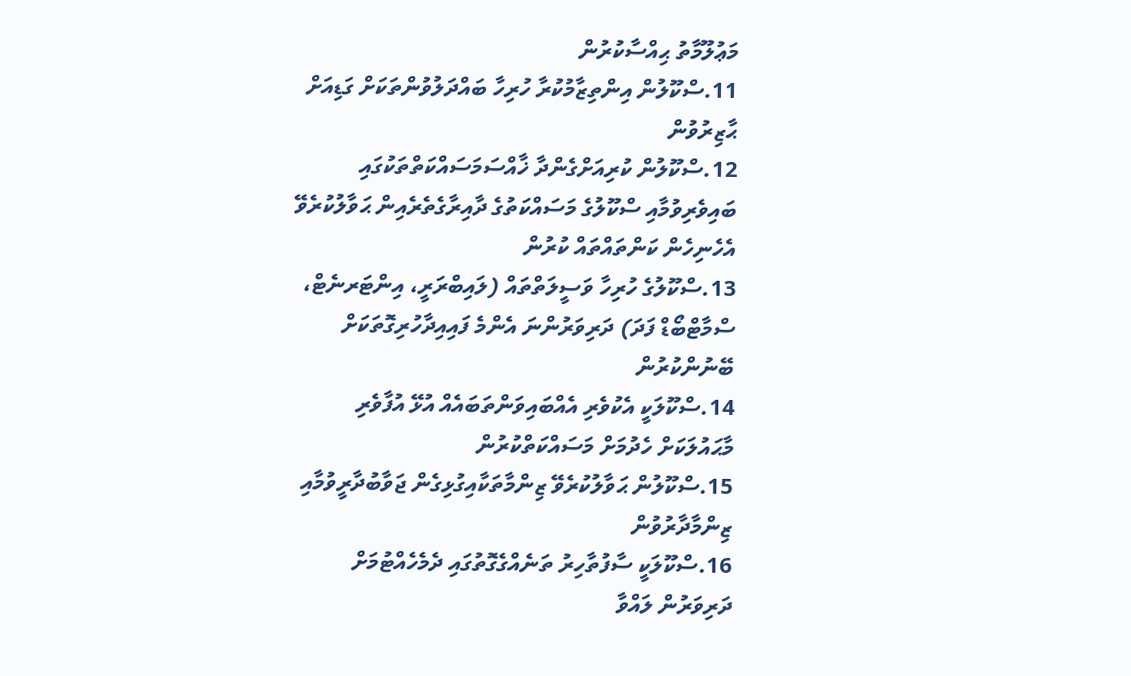މަޢުލޫމާތު ޙިއްސާކުރުން
11.ސްކޫލުން އިންތިޒާމުކުރާ ހުރިހާ ބައްދަލުވުންތަކަށް ގަޑިއަށް ޙާޒިރުވުން
12.ސްކޫލުން ކުރިއަށްގެންދާ ޚާއްސަމަސައްކަތްތަކުގައި ބައިވެރިވުމާއި ސްކޫލުގެ މަސައްކަތުގެ ދާއިރާގެތެރެއިން ޙަވާލުކުރެވޭ އެހެނިހެން ކަންތައްތައް ކުރުން
13.ސްކޫލުގެ ހުރިހާ ވަސީލަތްތައް (ލައިބްރަރީ، އިންޓަރނެޓް، ސްމާޓްބޯޑް ފަދަ) ދަރިވަރުންނަ އެންމެ ފައިއިދާހުރިގޮތަކަށް ބޭނުންކުރުން
14.ސްކޫލަކީ އެކުވެރި އެއްބައިވަންތަބައެއް އުޅޭ އުފާވެރި މާޙައުލަކަށް ހެދުމަށް މަސައްކަތްކުރުން
15.ސްކޫލުން ޙަވާލުކުރެވޭ ޒިންމާތަކާއިގުޅިގެން ޖަވާބުދާރީވުމާއި ޒިންމާދާރުވުން
16.ސްކޫލަކީ ސާފުތާހިރު ތަނެއްގެގޮތުގައި ދެމެހެއްޓުމަށް ދަރިވަރުން ލައްވާ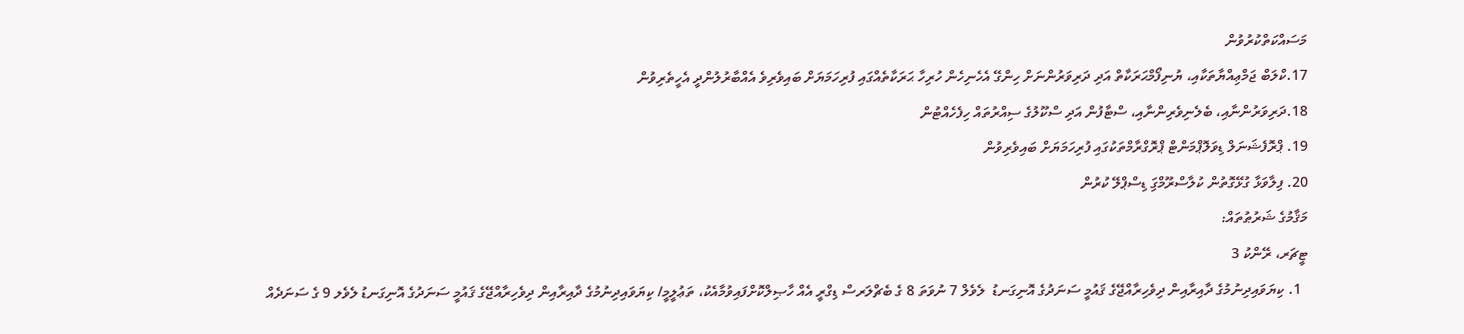މަސައްކަތްކުރުވުން
17.ކްލަބް ޖަމްޢިއްޔާތަކާއި، ޔުނިފޯމްޙަރަކާތް އަދި ދަރިވަރުންނަށް ހިންގޭ އެހެނިހެން ހުރިހާ ޙަރަކާތެއްގައި ފުރިހަމަޔަށް ބައިވެރިވެ އެއްބާރުލުންދީ އެހީތެރިވުން
18.ދަރިވަރުންނާއި، ބެލެނިވެރިންނާއި، ސްޓާފުން އަދި ސްކޫލުގެ ސިއްރުތައް ހިފެހެއްޓުން
19. ޕްރޮފެޝަނަލް ޑިވަލޮޕްމަންޓް ޕްރޮގްރާމްތަކުގައި ފުރިހަމަޔަށް ބައިވެރިވުން
20. ފިލާވަޅާ ގުޅޭގޮތުން ކުލާސްރޫމްގަި ޑިސްޕްލޭ ކުރުން
މަޤާމުގެ ޝަރުޠުތައް:
ޓީޗަރ، ރޭންކު 3
  1. ކިޔަވައިދިނުމުގެ ދާއިރާއިން ދިވެހިރާއްޖޭގެ ޤައުމީ ސަނަދުގެ އޮނިގަނޑު  ލެވެލް 7 ނުވަތަ 8 ގެ ބެޗްލަރސް ޑިގްރީ އެއް ހާޞިލްކޮށްފައިވުމާއެކު، ތަޢުލީމީ/ ކިޔަވައިދިނުމުގެ ދާއިރާއިން ދިވެހިރާއްޖޭގެ ޤައުމީ ސަނަދުގެ އޮނިގަނޑު ލެވެލ 9 ގެ ސަނަދެއް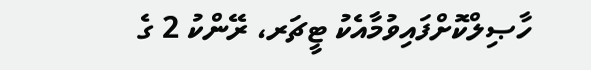ހާޞިލްކޮށްފައިވުމާއެކު ޓީޗަރ، ރޭންކު 2 ގެ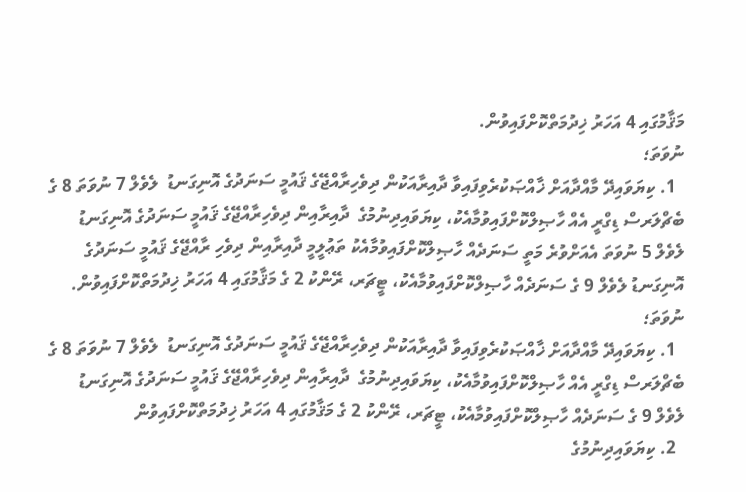މަޤާމުގައި 4 އަހަރު ޚިދުމަތްކޮށްފައިވުން.
ނުވަތަ؛
  1. ކިޔަވައިދޭ މާއްދާއަށް ޚާއްޞަކުރެވިފައިވާ ދާއިރާއަކުން ދިވެހިރާއްޖޭގެ ޤައުމީ ސަނަދުގެ އޮނިގަނޑު  ލެވެލް 7 ނުވަތަ 8 ގެ ބެޗްލަރސް ޑިގްރީ އެއް ހާޞިލްކޮށްފައިވުމާއެކު، ކިޔަވައިދިނުމުގެ  ދާއިރާއިން ދިވެހިރާއްޖޭގެ ޤައުމީ ސަނަދުގެ އޮނިގަނޑު ލެވެލް 5 ނުވަތަ އެއަށްވުރެ މަތީ ސަނަދެއް ހާޞިލްކޮށްފައިވުމާއެކު ތަޢުލީމީ ދާއިރާއިން ދިވެހި ރާއްޖޭގެ ޤައުމީ ސަނަދުގެ އޮނިގަނޑު ލެވެލް 9 ގެ ސަނަދެއް ހާޞިލްކޮށްފައިވުމާއެކު، ޓީޗަރ، ރޭންކު 2 ގެ މަޤާމުގައި 4 އަހަރު ޚިދުމަތްކޮށްފައިވުން.
ނުވަތަ؛
  1. ކިޔަވައިދޭ މާއްދާއަށް ޚާއްޞަކުރެވިފައިވާ ދާއިރާއަކުން ދިވެހިރާއްޖޭގެ ޤައުމީ ސަނަދުގެ އޮނިގަނޑު  ލެވެލް 7 ނުވަތަ 8 ގެ ބެޗްލަރސް ޑިގްރީ އެއް ހާޞިލްކޮށްފައިވުމާއެކު، ކިޔަވައިދިނުމުގެ  ދާއިރާއިން ދިވެހިރާއްޖޭގެ ޤައުމީ ސަނަދުގެ އޮނިގަނޑު ލެވެލް 9 ގެ ސަނަދެއް ހާޞިލްކޮށްފައިވުމާއެކު، ޓީޗަރ، ރޭންކު 2 ގެ މަޤާމުގައި 4 އަހަރު ޚިދުމަތްކޮށްފައިވުން
  2. ކިޔަވައިދިނުމުގެ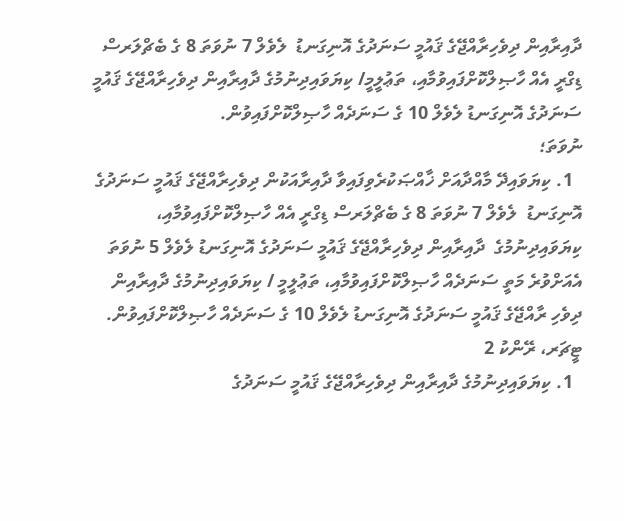ދާއިރާއިން ދިވެހިރާއްޖޭގެ ޤައުމީ ސަނަދުގެ އޮނިގަނޑު  ލެވެލް 7 ނުވަތަ 8 ގެ ބެޗްލަރސް ޑިގްރީ އެއް ހާޞިލްކޮށްފައިވުމާއި، ތަޢުލީމީ/ ކިޔަވައިދިނުމުގެ ދާއިރާއިން ދިވެހިރާއްޖޭގެ ޤައުމީ ސަނަދުގެ އޮނިގަނޑު ލެވެލް 10 ގެ ސަނަދެއް ހާޞިލްކޮށްފައިވުން.
ނުވަތަ؛
  1. ކިޔަވައިދޭ މާއްދާއަށް ޚާއްޞަކުރެވިފައިވާ ދާއިރާއަކުން ދިވެހިރާއްޖޭގެ ޤައުމީ ސަނަދުގެ އޮނިގަނޑު  ލެވެލް 7 ނުވަތަ 8 ގެ ބެޗްލަރސް ޑިގްރީ އެއް ހާޞިލްކޮށްފައިވުމާއި، ކިޔަވައިދިނުމުގެ  ދާއިރާއިން ދިވެހިރާއްޖޭގެ ޤައުމީ ސަނަދުގެ އޮނިގަނޑު ލެވެލް 5 ނުވަތަ އެއަށްވުރެ މަތީ ސަނަދެއް ހާޞިލްކޮށްފައިވުމާއި، ތަޢުލީމީ / ކިޔަވައިދިނުމުގެ ދާއިރާއިން ދިވެހި ރާއްޖޭގެ ޤައުމީ ސަނަދުގެ އޮނިގަނޑު ލެވެލް 10 ގެ ސަނަދެއް ހާޞިލްކޮށްފައިވުން.
ޓީޗަރ، ރޭންކު 2
  1. ކިޔަވައިދިނުމުގެ ދާއިރާއިން ދިވެހިރާއްޖޭގެ ޤައުމީ ސަނަދުގެ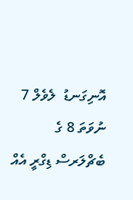އޮނިގަނޑު  ލެވެލް 7 ނުވަތަ 8 ގެ ބެޗްލަރސް ޑިގްރީ އެއް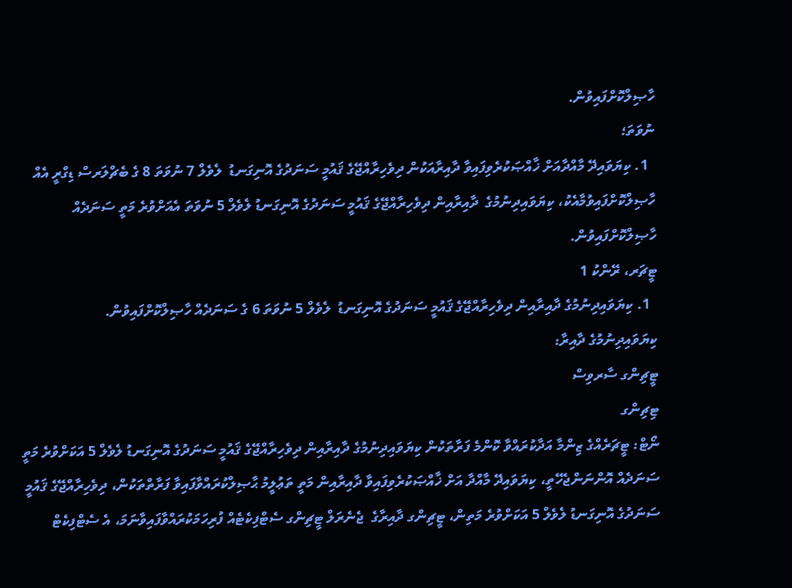ހާޞިލްކޮށްފައިވުން.
ނުވަތަ؛
  1. ކިޔަވައިދޭ މާއްދާއަށް ޚާއްޞަކުރެވިފައިވާ ދާއިރާއަކުން ދިވެހިރާއްޖޭގެ ޤައުމީ ސަނަދުގެ އޮނިގަނޑު  ލެވެލް 7 ނުވަތަ 8 ގެ ބެޗްލަރސް ޑިގްރީ އެއް ހާޞިލްކޮށްފައިވުމާއެކު، ކިޔަވައިދިނުމުގެ  ދާއިރާއިން ދިވެހިރާއްޖޭގެ ޤައުމީ ސަނަދުގެ އޮނިގަނޑު ލެވެލް 5 ނުވަތަ އެއަށްވުރެ މަތީ ސަނަދެއް ހާޞިލްކޮށްފައިވުން.
ޓީޗަރ، ރޭންކު 1
  1. ކިޔަވައިދިނުމުގެ ދާއިރާއިން ދިވެހިރާއްޖޭގެ ޤައުމީ ސަނަދުގެ އޮނިގަނޑު  ލެވެލް 5 ނުވަތަ 6 ގެ ސަނަދެއް ހާޞިލްކޮށްފައިވުން.
ކިޔަވައިދިނުމުގެ ދާއިރާ:
ޓީޗިންގ ސާރވިސް
ޓިޗިންގ
ނޯޓް: ޓީޗަރެއްގެ ޒިންމާ އަދާކުރައްވާ ކޮންމެ ފަރާތަކުން ކިޔަވައިދިނުމުގެ ދާއިރާއިން ދިވެހިރާއްޖޭގެ ޤައުމީ ސަނަދުގެ އޮނިގަނޑު ލެވެލް 5 އަކަށްވުރެ މަތީ ސަނަދެއް އޮންނަންޖެހޭތީ، ކިޔަވައިދޭ މާއްދާ އަށް ޚާއްޞަކުރެވިފައިވާ ދާއިރާއިން މަތީ ތަޢުލީމު ޙާޞިލްކުރައްވާފައިވާ ފަރާތްތަކުން، ދިވެހިރާއްޖޭގެ ޤައުމީ ސަނަދުގެ އޮނިގަނޑު ލެވެލް 5 އަކަށްވުރެ މަތިން، ޓީޗިންގ ދާއިރާގެ  ޖެނެރަލް ޓީޗިންގ ސެޓްފިކެޓެއް ފުރިހަމަކުރައްވާފައިވާނަމަ، އެ ސެޓްފިކެޓް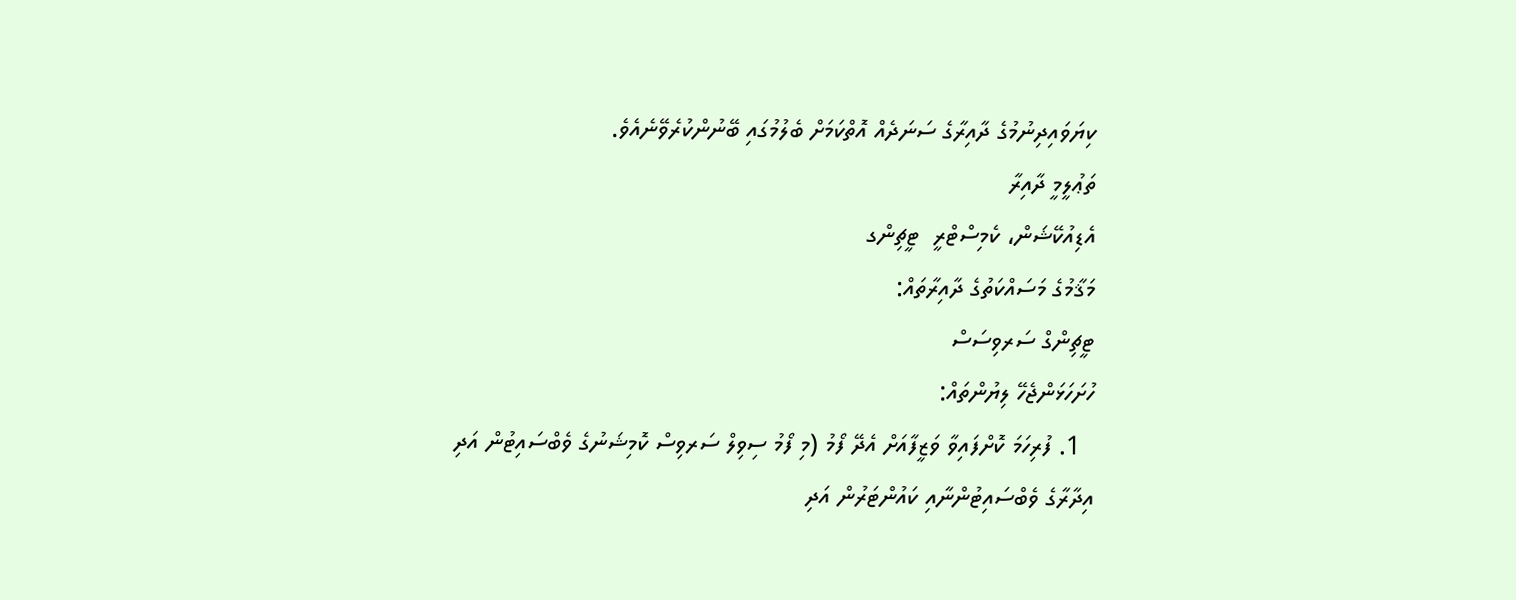ކިޔަވައިދިނުމުގެ ދާއިރާގެ ސަނަދެއް އޮތްކަމަށް ބެލުމުގައި ބޭނުންކުރެވޭނެއެވެ.
ތަޢުލީމީ ދާއިރާ
އެޑިއުކޭޝަން، ކެމިސްޓްރީ  ޓީޗިންގ
މަޤާމުގެ މަސައްކަތުގެ ދާއިރާތައް:
ޓީޗިންގް ސަރވިސަސް
ހުށަހަޅަންޖެހޭ ލިޔުންތައް:
  1. ފުރިހަމަ ކޮށްފައިވާ ވަޒީފާއަށް އެދޭ ފޯމު (މި ފޯމު ސިވިލް ސަރވިސް ކޮމިޝަނުގެ ވެބްސައިޓުން އަދި އިދާރާގެ ވެބްސައިޓުންނާއި ކައުންޓަރުން އަދި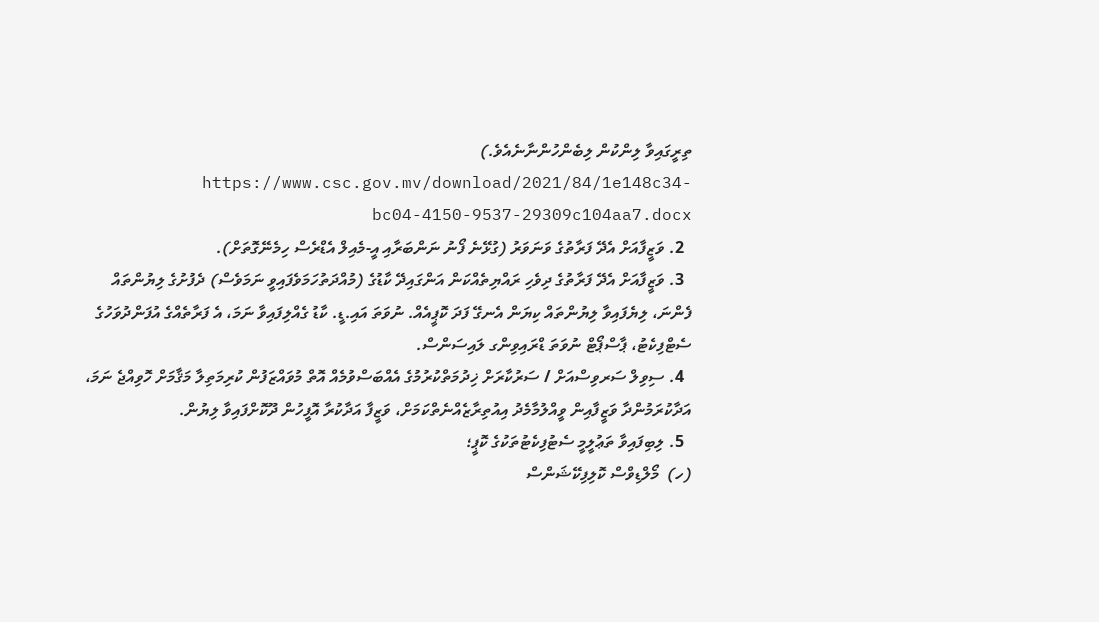ތިރީގައިވާ ލިންކުން ލިބެންހުންނާނެއެވެ.)  https://www.csc.gov.mv/download/2021/84/1e148c34-bc04-4150-9537-29309c104aa7.docx
  2. ވަޒީފާއަށް އެދޭ ފަރާތުގެ ވަނަވަރު (ގުޅޭނެ ފޯނު ނަންބަރާއި އީ-މެއިލް އެޑްރެސް ހިމެނޭގޮތަށް).
  3. ވަޒީފާއަށް އެދޭ ފަރާތުގެ ދިވެހި ރައްޔިތެއްކަން އަންގައިދޭ ކާޑުގެ (މުއްދަތުހަމަވެފައިވީ ނަމަވެސް) ދެފުށުގެ ލިޔުންތައް ފެންނަ، ލިޔެފައިވާ ލިޔުންތައް ކިޔަން އެނގޭ ފަދަ ކޮޕީއެއް. ނުވަތަ އައި.ޑީ. ކާޑު ގެއްލިފައިވާ ނަމަ، އެ ފަރާތެއްގެ އުފަންދުވަހުގެ ސެޓްފިކެޓު، ޕާސްޕޯޓް ނުވަތަ ޑްރައިވިންގ ލައިސަންސް.
  4. ސިވިލް ސަރވިސްއަށް / ސަރުކާރަށް ޚިދުމަތްކުރުމުގެ އެއްބަސްވުމެއް އޮތް މުވައްޒަފުން ކުރިމަތިލާ މަޤާމަށް ހޮވިއްޖެ ނަމަ، އަދާކުރަމުންދާ ވަޒީފާއިން ވީއްލުމާމެދު އިއުތިރާޒެއްނެތްކަމަށް، ވަޒީފާ އަދާކުރާ އޮފީހުން ދޫކޮށްފައިވާ ލިޔުން.
  5. ލިބިފައިވާ ތަޢުލީމީ ސެޓުފިކެޓުތަކުގެ ކޮޕީ؛
(ހ)  މޯލްޑިވްސް ކޮލިފިކޭޝަންސް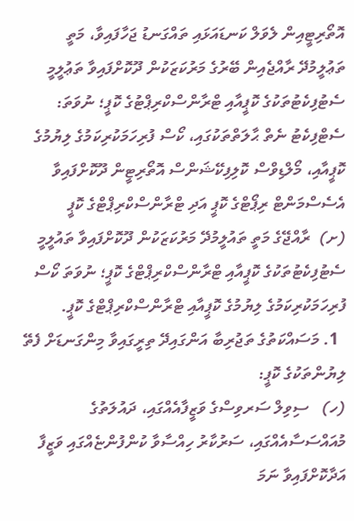އޮތޯރިޓީއިން ލެވަލް ކަނޑައަޅައި ތައްގަނޑު ޖަހާފައިވާ، މަތީ ތަޢުލީމުދޭ ރާއްޖެއިން ބޭރުގެ މަރުކަޒަކުން ދޫކޮށްފައިވާ ތަޢުލީމީ ސެޓުފިކެޓުތަކުގެ ކޮޕީއާއި ޓްރާންސްކްރިޕްޓުގެ ކޮޕީ؛ ނުވަތަ: ސެޓްފިކެޓު ނެތް ޙާލަތްތަކުގައި، ކޯސް ފުރިހަމަކުރިކަމުގެ ލިޔުމުގެ ކޮޕީއާއި، މޯލްޑިވްސް ކޮލިފިކޭޝަންސް އޮތޯރިޓީން ދޫކޮށްފައިވާ އެސެސްމަންޓް ރިޕޯޓްގެ ކޮޕީ އަދި ޓްރާންސްކްރިޕްޓްގެ ކޮޕީ
(ށ)  ރާއްޖޭގެ މަތީ ތައުލީމުދޭ މަރުކަޒަކުން ދޫކޮށްފައިވާ ތައުލީމީ ސެޓުފިކެޓުތަކުގެ ކޮޕީއާއި ޓްރާންސްކްރިޕްޓްގެ ކޮޕީ؛ ނުވަތަ ކޯސް ފުރިހަމަކުރިކަމުގެ ލިޔުމުގެ ކޮޕީއާއި ޓްރާންސްކްރިޕްޓްގެ ކޮޕީ.
  1. މަސައްކަތުގެ ތަޖުރިބާ އަންގައިދޭ ތިރީގައިވާ މިންގަނޑަށް ފެތޭ ލިޔުންތަކުގެ ކޮޕީ:
(ހ)   ސިވިލް ސަރވިސްގެ ވަޒީފާއެއްގައި، ދައުލަތުގެ މުއައްސަސާއެއްގައި، ސަރުކާރު ހިއްސާވާ ކުންފުންޏެއްގައި ވަޒީފާ އަދާކޮށްފައިވާ ނަމަ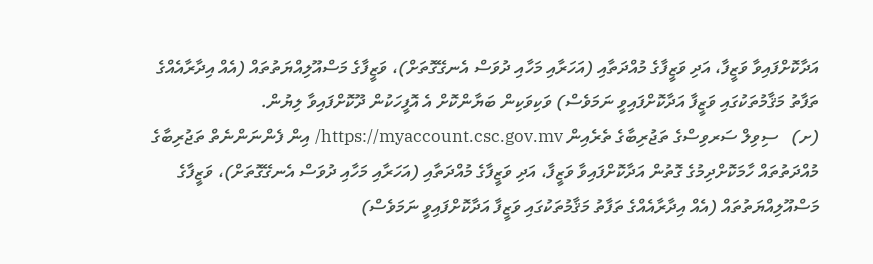އަދާކޮށްފައިވާ ވަޒީފާ، އަދި ވަޒީފާގެ މުއްދަތާއި (އަހަރާއި މަހާއި ދުވަސް އެނގޭގޮތަށް)، ވަޒީފާގެ މަސްއޫލިއްޔަތުތައް (އެއް އިދާރާއެއްގެ ތަފާތު މަޤާމުތަކުގައި ވަޒީފާ އަދާކޮށްފައިވީ ނަމަވެސް) ވަކިވަކިން ބަޔާންކޮށް އެ އޮފީހަކުން ދޫކޮށްފައިވާ ލިޔުން.
(ށ)   ސިވިލް ސަރވިސްގެ ތަޖުރިބާގެ ތެރެއިން https://myaccount.csc.gov.mv/ އިން ފެންނަންނެތް ތަޖުރިބާގެ މުއްދަތުތައް ހާމަކޮށްދިމުގެ ގޮތުން އަދާކޮށްފައިވާ ވަޒީފާ، އަދި ވަޒީފާގެ މުއްދަތާއި (އަހަރާއި މަހާއި ދުވަސް އެނގޭގޮތަށް)، ވަޒީފާގެ މަސްއޫލިއްޔަތުތައް (އެއް އިދާރާއެއްގެ ތަފާތު މަޤާމުތަކުގައި ވަޒީފާ އަދާކޮށްފައިވީ ނަމަވެސް)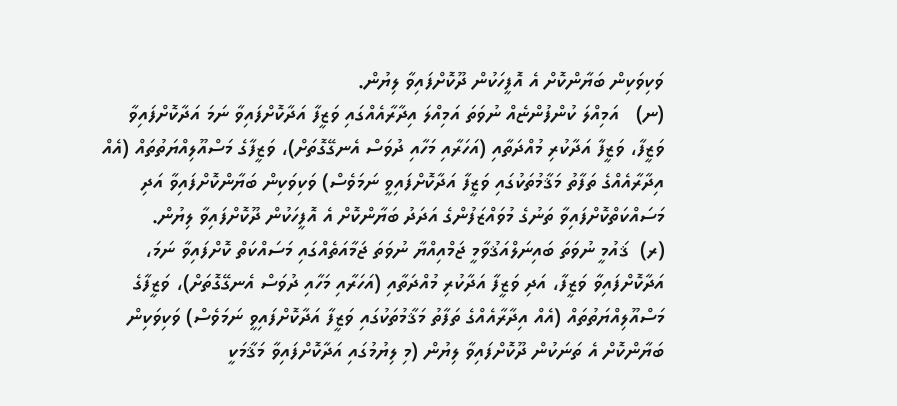ވަކިވަކިން ބަޔާންކޮށް އެ އޮފީހަކުން ދޫކޮށްފައިވާ ލިޔުން.
(ނ)   އަމިއްލަ ކުންފުންޏެއް ނުވަތަ އަމިއްލަ އިދާރާއެއްގައި ވަޒީފާ އަދާކޮށްފައިވާ ނަމަ އަދާކޮށްފައިވާ ވަޒީފާ، ވަޒީފާ އަދާކުރި މުއްދަތާއި (އަހަރާއި މަހާއި ދުވަސް އެނގޭގޮތަށް)، ވަޒީފާގެ މަސްއޫލިއްޔަތުތައް (އެއް އިދާރާއެއްގެ ތަފާތު މަޤާމުތަކުގައި ވަޒީފާ އަދާކޮށްފައިވީ ނަމަވެސް) ވަކިވަކިން ބަޔާންކޮށްފައިވާ އަދި މަސައްކަތްކޮށްފައިވާ ތަނުގެ މުވައްޒަފުންގެ އަދަދު ބަޔާންކޮށް އެ އޮފީހަކުން ދޫކޮށްފައިވާ ލިޔުން.
(ރ)  ޤައުމީ ނުވަތަ ބައިނަލްއަޤުވާމީ ޖަމްއިއްޔާ ނުވަތަ ޖަމާއަތެއްގައި މަސައްކަތް ކޮށްފައިވާ ނަމަ، އަދާކޮށްފައިވާ ވަޒީފާ، އަދި ވަޒީފާ އަދާކުރި މުއްދަތާއި (އަހަރާއި މަހާއި ދުވަސް އެނގޭގޮތަށް)، ވަޒީފާގެ މަސްއޫލިއްޔަތުތައް (އެއް އިދާރާއެއްގެ ތަފާތު މަޤާމުތަކުގައި ވަޒީފާ އަދާކޮށްފައިވީ ނަމަވެސް) ވަކިވަކިން ބަޔާންކޮށް އެ ތަނަކުން ދޫކޮށްފައިވާ ލިޔުން (މި ލިޔުމުގައި އަދާކޮށްފައިވާ މަޤާމަކީ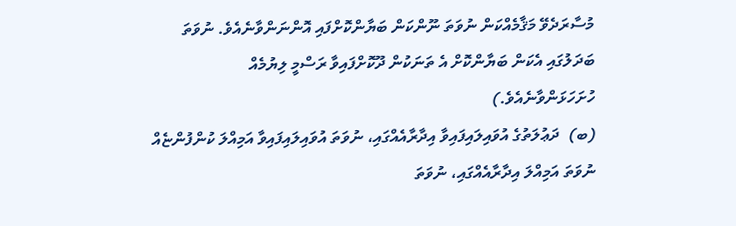މުސާރަދެވޭ މަޤާމެއްކަން ނުވަތަ ނޫންކަން ބަޔާންކޮށްފައި އޮންނަންވާނެއެވެ. ނުވަތަ ބަދަލުގައި އެކަން ބަޔާންކޮށް އެ ތަނަކުން ދޫކޮށްފައިވާ ރަސްމީ ލިޔުމެއް ހުށަހަޅަންވާނެއެވެ.)
(ބ)  ދަޢުލަތުގެ އުވައިލައިފައިވާ އިދާރާއެއްގައި، ނުވަތަ އުވައިލައިފައިވާ އަމިއްލަ ކުންފުންޏެއް ނުވަތަ އަމިއްލަ އިދާރާއެއްގައި، ނުވަތަ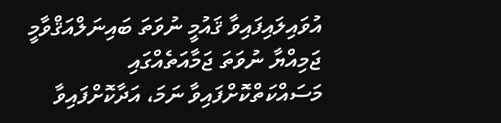އުވައިލައިފައިވާ ޤައުމީ ނުވަތަ ބައިނަލްއަޤްވާމީ ޖަމިއްޔާ ނުވަތަ ޖަމާއަތެއްގައި މަސައްކަތްކޮށްފައިވާ ނަމަ، އަދާކޮށްފައިވާ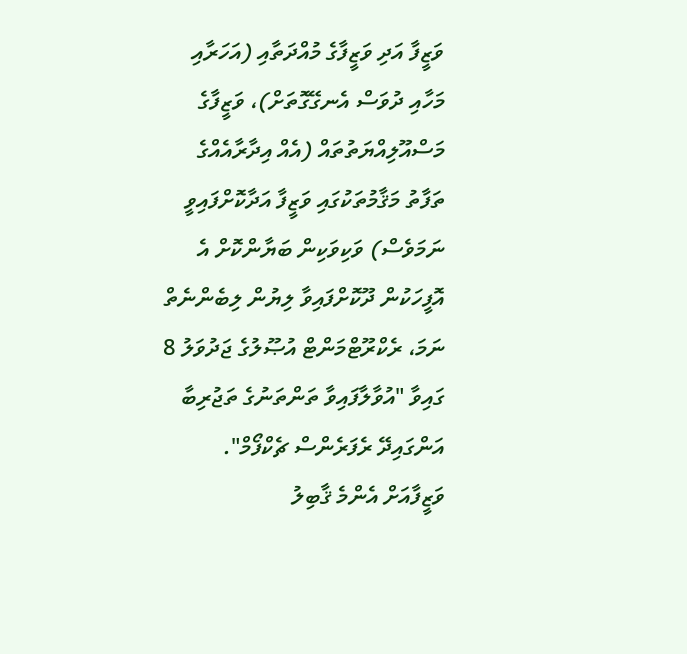ވަޒީފާ އަދި ވަޒީފާގެ މުއްދަތާއި (އަހަރާއި މަހާއި ދުވަސް އެނގޭގޮތަށް)، ވަޒީފާގެ މަސްއޫލިއްޔަތުތައް (އެއް އިދާރާއެއްގެ ތަފާތު މަޤާމުތަކުގައި ވަޒީފާ އަދާކޮށްފައިވީ ނަމަވެސް) ވަކިވަކިން ބަޔާންކޮށް އެ އޮފީހަކުން ދޫކޮށްފައިވާ ލިޔުން ލިބެންނެތް ނަމަ، ރެކްރޫޓްމަންޓް އުޞޫލުގެ ޖަދުވަލު 8 ގައިވާ "އުވާލާފައިވާ ތަންތަނުގެ ތަޖުރިބާ އަންގައިދޭ ރެފަރެންސް ޗެކްފޯމް".
ވަޒީފާއަށް އެންމެ ޤާބިލު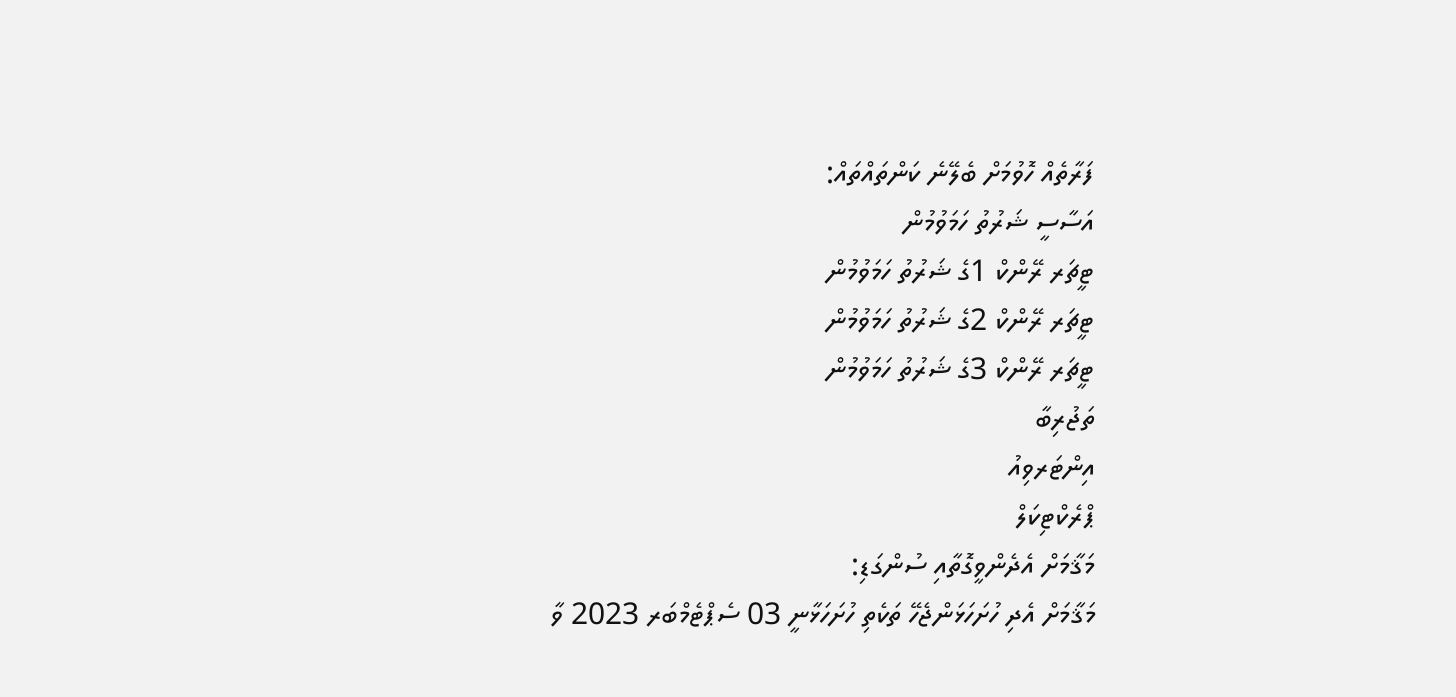ފަރާތެއް ހޮވުމަށް ބެލޭނެ ކަންތައްތައް:
އަސާސީ ޝަރުތު ހަމަވުމުން
ޓީޗަރ ރޭންކް 1ގެ ޝަރުތު ހަމަވުމުން
ޓީޗަރ ރޭންކް 2ގެ ޝަރުތު ހަމަވުމުން
ޓީޗަރ ރޭންކް 3ގެ ޝަރުތު ހަމަވުމުން
ތަޖުރިބާ
އިންޓަރވިއު
ޕްރެކްޓިކަލް
މަޤާމަށް އެދެންވީގޮތާއި ސުންގަޑި:
މަޤާމަށް އެދި ހުށަހަޅަންޖެހޭ ތަކެތި ހުށަހަޅާނީ 03 ސެޕްޓެމްބަރ 2023 ވާ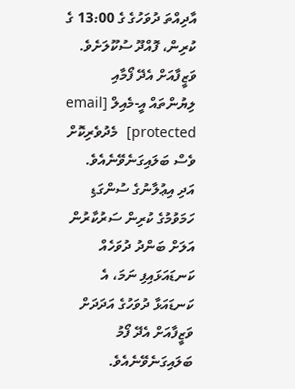އާދިއްތަ ދުވަހުގެ ގެ 13:00 ގެ ކުރިން، ފޮއްދޫ ސުކޫލަށެވެ. ވަޒީފާއަށް އެދޭ ފޯމާއި ލިޔުންތައް އީ-މެއިލް [email protected]  މެދުވެރިކޮށް ވެސް ބަލައިގަނެވޭނެއެވެ.
އަދި އިޢުލާނުގެ ސުންގަޑި ހަމަވުމުގެ ކުރިން ސަރުކާރުން އަލަށް ބަންދު ދުވަހެއް ކަނޑައަޅައިފި ނަމަ، އެ ކަނޑައަޅާ ދުވަހުގެ އަދަދަށް ވަޒީފާއަށް އެދޭ ފޯމު ބަލައިގަނެވޭނެއެވެ.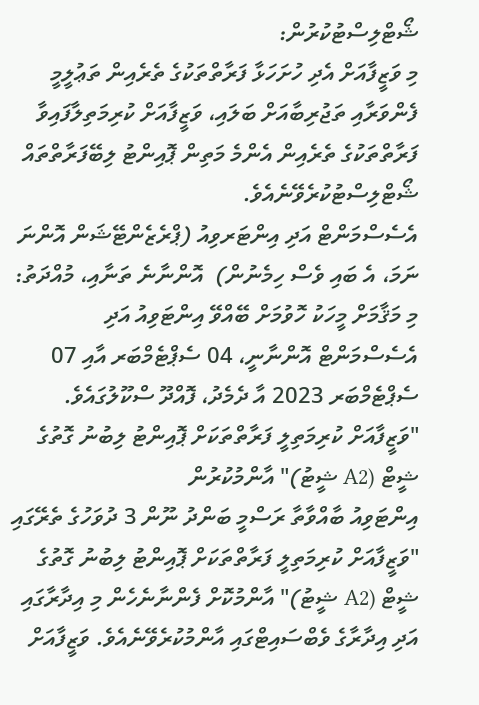ޝޯޓްލިސްޓުކުރުން:
މި ވަޒީފާއަށް އެދި ހުށަހަޅާ ފަރާތްތަކުގެ ތެރެއިން ތަޢުލީމީ ފެންވަރާއި ތަޖުރިބާއަށް ބަލައި، ވަޒީފާއަށް ކުރިމަތިލާފައިވާ ފަރާތްތަކުގެ ތެރެއިން އެންމެ މަތިން ޕޮއިންޓު ލިބޭފަރާތްތައް ޝޯޓްލިސްޓުކުރެވޭނެއެވެ.
އެސެސްމަންޓް އަދި އިންޓަރވިއު (ޕްރެޒެންޓޭޝަން އޮންނަ ނަމަ، އެ ބައި ވެސް ހިމެނުން)  އޮންނާނެ ތަނާއި، މުއްދަތު:
މި މަޤާމަށް މީހަކު ހޮވުމަށް ބޭއްވޭ އިންޓަވިއު އަދި އެސެސްމަންޓް އޮންނާނީ، 04 ސެޕްޓެމްބަރ އާއި 07 ސެޕްޓެމްބަރ 2023 އާ ދެމެދު، ފޮއްދޫ ސްކޫލުގައެވެ.
"ވަޒީފާއަށް ކުރިމަތިލީ ފަރާތްތަކަށް ޕޮއިންޓު ލިބުނު ގޮތުގެ ޝީޓް (A2 ޝީޓު)" އާންމުކުރުން
އިންޓަވިއު ބާއްވާތާ ރަސްމީ ބަންދު ނޫން 3 ދުވަހުގެ ތެރޭގައި "ވަޒީފާއަށް ކުރިމަތިލީ ފަރާތްތަކަށް ޕޮއިންޓު ލިބުނު ގޮތުގެ ޝީޓް (A2 ޝީޓު)" އާންމުކޮށް ފެންނާނެހެން މި އިދާރާގައި އަދި އިދާރާގެ ވެބްސައިޓްގައި އާންމުކުރެވޭނެއެވެ. ވަޒީފާއަށް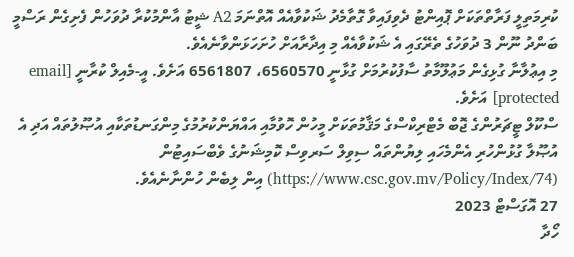ކުރިމަތިލީ ފަރާތްތަކަށް ޕޮއިންޓު ދެވިފައިވާ ގޮތާމެދު ޝަކުވާއެއް އޮތްނަމަ A2 ޝީޓު އާންމުކުރާ ދުވަހުން ފެށިގެން ރަސްމީ ބަންދު ނޫން 3 ދުވަހުގެ ތެރޭގައި އެ ޝަކުވާއެއް މި އިދާރާއަށް ހުށަހަޅަންވާނެއެވެ.
މި އިޢުލާނާ ގުޅިގެން މަޢުލޫމާތު ސާފުކުރުމަށް ގުޅާނީ 6560570، 6561807 އަށެވެ. އީ-މެއިލް ކުރާނީ [email protected] އަށެވެ.
ސްކޫލް ޓީޗަރުންގެ ޖޮބް މެޓްރިކްސްގެ މަޤާމުތަކަށް މީހުން ހޮވުމާއި އައްޔަންކުރުމުގެ މިންގަނޑުތަކާއި އުޞޫލުތައް އަދި އެ އުޞޫލާ ގުޅުންހުރި އެންމެހައި ލިޔުންތައް ސިވިލް ސަރވިސް ކޮމިޝަނުގެ ވެބްސައިޓުން (https://www.csc.gov.mv/Policy/Index/74) އިން ލިބެން ހުންނާނެއެވެ.
27 އޮގަސްޓް 2023
ހޯދާ